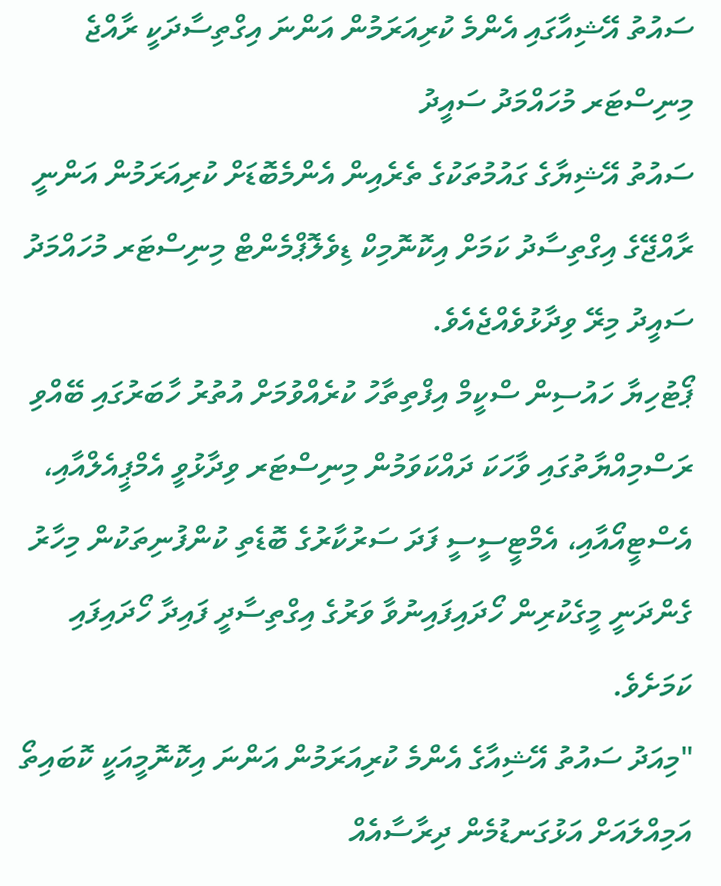ސައުތު އޭޝިއާގައި އެންމެ ކުރިއަރަމުން އަންނަ އިގްތިސާދަކީ ރާއްޖެ
މިނިސްޓަރ މުހައްމަދު ސައީދު
ސައުތު އޭޝިޔާގެ ގައުމުތަކުގެ ތެރެއިން އެންމެބޮޑަށް ކުރިއަރަމުން އަންނީ ރާއްޖޭގެ އިގްތިސާދު ކަމަށް އިކޮނޮމިކް ޑިވެލޮޕްމެންޓް މިނިސްޓަރ މުހައްމަދު ސައީދު މިރޭ ވިދާޅުވެއްޖެއެވެ.
ޕޯޓުހިޔާ ހައުސިން ސްކީމް އިފްތިތާހު ކުރެއްވުމަށް އުތުރު ހާބަރުގައި ބޭއްވި ރަސްމިއްޔާތުގައި ވާހަކަ ދައްކަވަމުން މިނިސްޓަރ ވިދާޅުވީ އެމްޕީއެލްއާއި، އެސްޓީއޯއާއި، އެމްޓީސީސީ ފަދަ ސަރުކާރުގެ ބޮޑެތި ކުންފުނިތަކުން މިހާރު ގެންދަނީ މީގެކުރިން ހޯދައިފައިނުވާ ވަރުގެ އިގްތިސާދީ ފައިދާ ހޯދައިފައި ކަމަށެވެ.
"މިއަދު ސައުތު އޭޝިއާގެ އެންމެ ކުރިއަރަމުން އަންނަ އިކޮނޮމީއަކީ ކޮބައިތޯ އަމިއްލައަށް އަޅުގަނޑުމެން ދިރާސާއެއް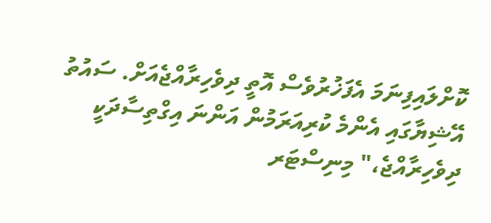ކޮށްލައިފިނަމަ އެފަޚުރުވެސް އޮތީ ދިވެހިރާއްޖެއަށް. ސައުތު އޭޝިޔާގައި އެންމެ ކުރިއަރަމުން އަންނަ އިގްތިސާދަކީ ދިވެހިރާއްޖެ،" މިނިސްޓަރ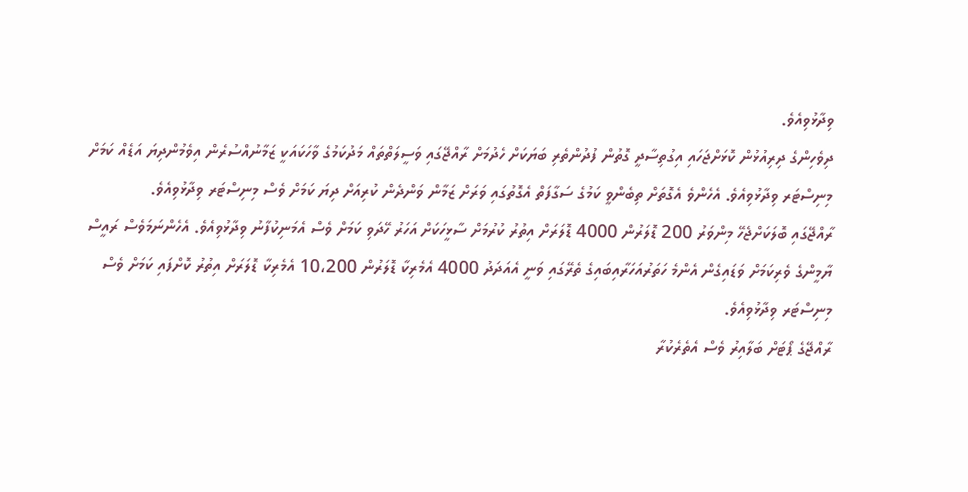ވިދާޅުވިއެވެ.
ދިވެހިންގެ ދިރިއުޅުން ކޮޅަށްޖަހައި އިގުތިސާދީ ގޮތުން ފުދުންތެރި ބަޔަކަށް ހެދުމަށް ރާއްޖޭގައި ވަސީލަތްތައް މަދުކަމުގެ ވާހަކައަކީ ޒަމާނުއްސުރެން އިވެމުންދިޔަ އަޑެއް ކަމަށް މިނިސްޓަރ ވިދާޅުވިއެވެ. އެހެންވެ އެގޮތަށް ތިބެންވީ ކަމުގެ ސަގާފަތް އެގޮތުގައި ވަރަށް ޒަމާން ވަންދެން ކުރިއަށް ދިޔަ ކަމަށް ވެސް މިނިސްޓަރ ވިދާޅުވިއެވެ.
ރާއްޖޭގައި ބޮލަކަށްޖެހޭ މިންވަރު 200 ޑޮލަރުން 4000 ޑޮލަރަށް އިތުރު ކުރުމަށް ސާޅީހަކަށް އަހަރު ހޭދަވި ކަމަށް ވެސް އެމަނިކުފާނު ވިދާޅުވިއެވެ. އެހެންނަމަވެސް ރައީސް ޔާމީންގެ ވެރިކަމަށް ވަޑައިގެން އެންމެ ހަތަރުއަހަރާއިބައިގެ ތެރޭގައި ވަނީ އެއަދަދު 4000 އެމެރިކާ ޑޮލަރުން 10،200 އެމެރިކާ ޑޮލަރަށް އިތުރު ކޮށްފައި ކަމަށް ވެސް މިނިސްޓަރ ވިދާޅުވިއެވެ.
ރާއްޖޭގެ ޕޯޓަށް ބަލާއިރު ވެސް އެތެރެކުރާ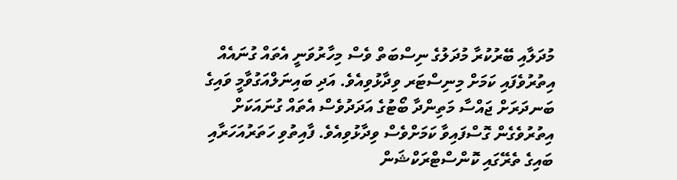މުދަލާއި ބޭރުކުރާ މުދަލުގެ ނިސްބަތް ވެސް މިހާރުވަނީ އެތައް ގުނައެއް އިތުރުވެފައި ކަމަށް މިނިސްޓަރ ވިދާޅުވިއެވެ. އަދި ބައިނަލްއަގުވާމީ ވައިގެ ބަނދަރަށް ޖައްސާ މަތިންދާ ބޯޓުގެ އަދަދުވެސް އެތައް ގުނައަކަށް އިތުރުވެގެން ގޮސްފައިވާ ކަމަށްވެސް ވިދާޅުވިއެވެ. ފާއިތުވި ހަތަރުއަހަރާއި ބައިގެ ތެރޭގައި ކޮންސްޓްރަކްޝަން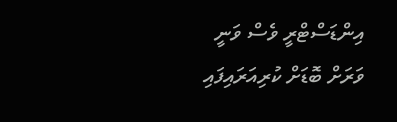އިންޑަސްޓްރީ ވެސް ވަނީ ވަރަށް ބޮޑަށް ކުރިއަރައިފައި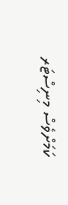ކަމަށްވެސް މިނިސްޓަރ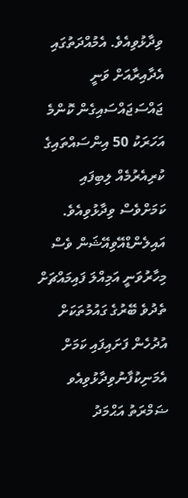ވިދާޅުވިއެވެ. އެމުއްދަތުގައި އެދާއިރާއަށް ވަނީ ޖައްސަޖައްސައިގެން ކޮންމެ އަހަރަކު 50 އިންސައްތައިގެ ކުރިއެރުމެއް ލިބިފައި ކަމަށްވެސް ވިދާޅުވިއެވެ. އައިލެންޑްއޭވިއޭޝަން ވެސް މިހާރުވަނީ އަމިއްލަ ފައިމައްޗަށް ތެދުވެ ބޭރުގެ ގައުމުތަކަށް އުދުހެން ފަށައިފައި ކަމަށް އެމަނިކުފާނުވިދާޅުވިއެވ
ޟަމްރަތު އަޙްމަދު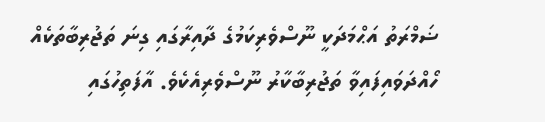ޟަމްރަތު އަޙްމަދަކީ ނޫސްވެރިކަމުގެ ދާއިރާގައި ގިނަ ތަޖުރިބާތަކެއް ހޯއްދަވައިފައިވާ ތަޖުރިބާކާރު ނޫސްވެރިއެކެވެ. އާފަތިހުގައި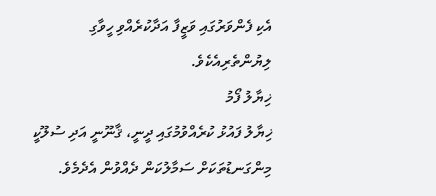އެކި ފެންވަރުގައި ވަޒީފާ އަދާކުރެއްވި ހީވާގި ލިޔުންތެރިއެކެވެ.
ޚިޔާލު ފޯމު
ޚިޔާލު ފައުޅު ކުރެއްވުމުގައި ދީނީ، ޤާނޫނީ އަދި ސުލޫކީ މިންގަނޑުތަކަށް ސަމާލުކަން ދެއްވުން އެދެމެވެ.